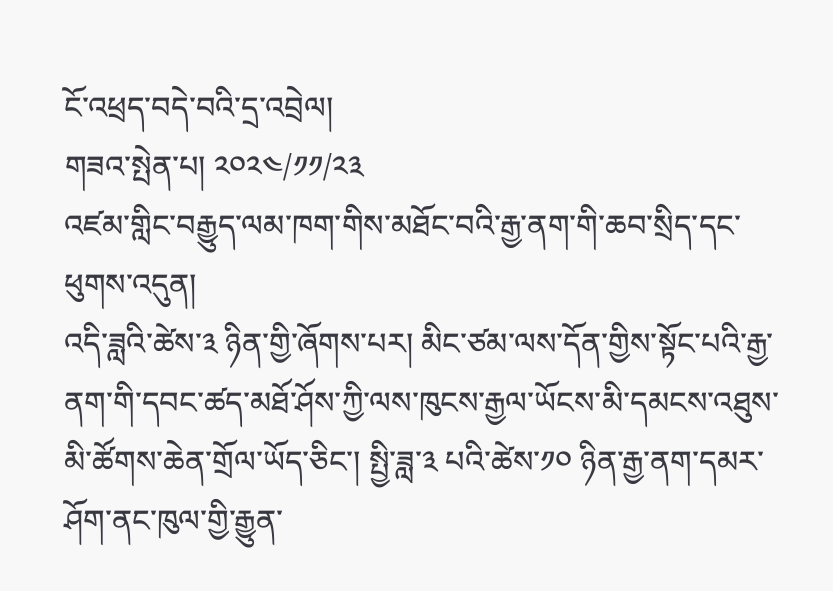ངོ་འཕྲད་བདེ་བའི་དྲ་འབྲེལ།
གཟའ་སྤེན་པ། ༢༠༢༤/༡༡/༢༣
འཛམ་གླིང་བརྒྱུད་ལམ་ཁག་གིས་མཐོང་བའི་རྒྱ་ནག་གི་ཆབ་སྲིད་དང་ཕུགས་འདུན།
འདི་ཟླའི་ཚེས་༣ ཉིན་གྱི་ཞོགས་པར། མིང་ཙམ་ལས་དོན་གྱིས་སྟོང་པའི་རྒྱ་ནག་གི་དབང་ཚད་མཐོ་ཤོས་ཀྱི་ལས་ཁུངས་རྒྱལ་ཡོངས་མི་དམངས་འཐུས་མི་ཚོགས་ཆེན་གྲོལ་ཡོད་ཅིང་། སྤྱི་ཟླ་༣ པའི་ཚེས་༡༠ ཉིན་རྒྱ་ནག་དམར་ཤོག་ནང་ཁུལ་གྱི་རྒྱུན་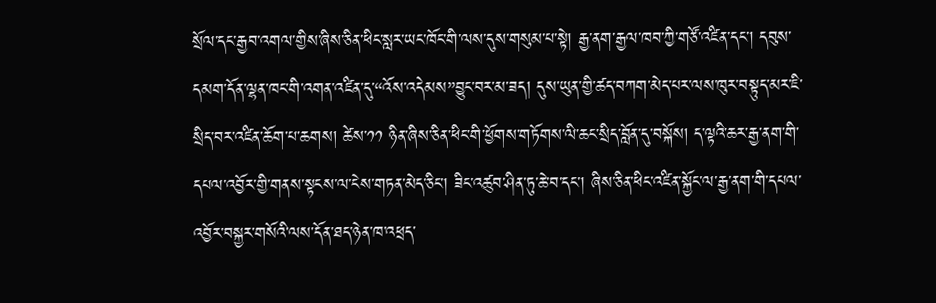སྲོལ་དང་རྒྱབ་འགལ་གྱིས་ཞིས་ཅིན་ཕིང་སླར་ཡང་ཁོང་གི་ལས་དུས་གསུམ་པ་སྟེ། རྒྱ་ནག་རྒྱལ་ཁབ་ཀྱི་གཙོ་འཛིན་དང་། དབུས་དམག་དོན་ལྷན་ཁང་གི་འགན་འཛིན་དུ་“འོས་འདེམས”བྱུང་བར་མ་ཟད། དུས་ཡུན་གྱི་ཚད་བཀག་མེད་པར་ལས་ཁུར་བསྟུད་མར་ཇི་སྲིད་བར་འཛིན་ཆོག་པ་ཆགས། ཚེས་༡༡ ཉིན་ཞིས་ཅིན་ཕིང་གི་ཕྱོགས་གཏོགས་ལི་ཆང་སྲིད་བློན་དུ་བསྐོས། ད་ལྟའི་ཆར་རྒྱ་ནག་གི་དཔལ་འབྱོར་གྱི་གནས་སྟངས་ལ་ངེས་གཏན་མེད་ཅིང་། ཟིང་འཚུབ་ཤིན་ཏུ་ཆེ་བ་དང་། ཞིས་ཅིན་ཕིང་འཛིན་སྐྱོང་ལ་རྒྱ་ནག་གི་དཔལ་འབྱོར་བསྐྱར་གསོའི་ལས་དོན་ཐད་ཉེན་ཁ་འཕྲད་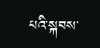པའི་སྐབས་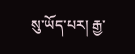སུ་ཡོད་པར། རྒྱ་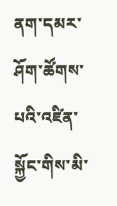ནག་དམར་ཤོག་ཚོགས་པའི་འཛིན་སྐྱོང་གིས་མི་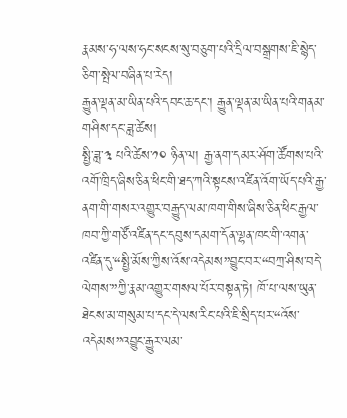རྣམས་ཧ་ལས་ཧང་སངས་སུ་བཅུག་པའི་དྲིལ་བསྒྲགས་ཇི་སྙེད་ཅིག་སྤེལ་བཞིན་པ་རེད།
རྒྱུན་ལྡན་མ་ཡིན་པའི་དབང་ཆ་དང་། རྒྱུན་ལྡན་མ་ཡིན་པའི་གནམ་གཤིས་དང་ཟླ་ཚེས།
སྤྱི་ཟླ་༣ པའི་ཚེས་༡༠ ཉིན་ལ། རྒྱ་ནག་དམར་ཤོག་ཚོགས་པའི་འགོ་ཁྲིད་ཞིས་ཅིན་ཕིང་གི་ཐད་ཀའི་སྟངས་འཛིན་འོག་ཡོད་པའི་རྒྱ་ནག་གི་གསར་འགྱུར་བརྒྱུད་ལམ་ཁག་གིས་ཞིས་ཅིན་ཕིང་རྒྱལ་ཁབ་ཀྱི་གཙོ་འཛིན་དང་དབུས་དམག་དོན་ལྷན་ཁང་གི་འགན་འཛིན་དུ་“སྤྱི་མོས་ཀྱིས་འོས་འདེམས”བྱུང་བར་“བཀྲ་ཤིས་བདེ་ལེགས་”ཀྱི་རྣམ་འགྱུར་གསལ་པོར་བསྟན་ཏེ། ཁོ་པ་ལས་ཡུན་ཐེངས་མ་གསུམ་པ་དང་དེ་ལས་རིང་པའི་ཇི་སྲིད་པར་“འོས་འདེམས”འབྱུང་རྒྱུར་ལམ་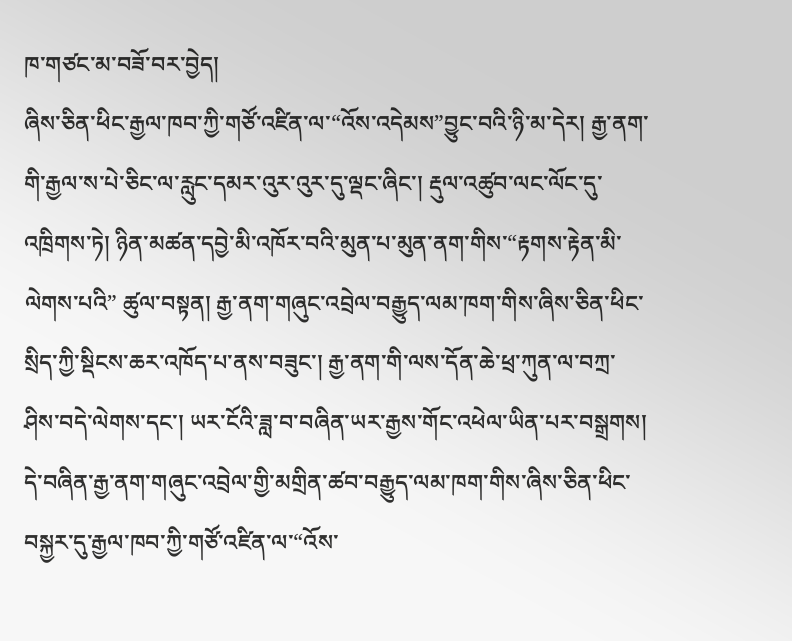ཁ་གཙང་མ་བཟོ་བར་བྱེད།
ཞིས་ཅིན་ཕིང་རྒྱལ་ཁབ་ཀྱི་གཙོ་འཛིན་ལ་“འོས་འདེམས”བྱུང་བའི་ཉི་མ་དེར། རྒྱ་ནག་གི་རྒྱལ་ས་པེ་ཅིང་ལ་རླུང་དམར་འུར་འུར་དུ་ལྡང་ཞིང་། རྡུལ་འཚུབ་ལང་ལོང་དུ་འཁྲིགས་ཏེ། ཉིན་མཚན་དབྱེ་མི་འཁོར་བའི་མུན་པ་མུན་ནག་གིས་“རྟགས་རྟེན་མི་ལེགས་པའི” ཚུལ་བསྟན། རྒྱ་ནག་གཞུང་འབྲེལ་བརྒྱུད་ལམ་ཁག་གིས་ཞིས་ཅིན་ཕིང་སྲིད་ཀྱི་སྡིངས་ཆར་འཁོད་པ་ནས་བཟུང་། རྒྱ་ནག་གི་ལས་དོན་ཆེ་ཕྲ་ཀུན་ལ་བཀྲ་ཤིས་བདེ་ལེགས་དང་། ཡར་ངོའི་ཟླ་བ་བཞིན་ཡར་རྒྱས་གོང་འཕེལ་ཡིན་པར་བསྒྲགས། དེ་བཞིན་རྒྱ་ནག་གཞུང་འབྲེལ་གྱི་མགྲིན་ཚབ་བརྒྱུད་ལམ་ཁག་གིས་ཞིས་ཅིན་ཕིང་བསྐྱར་དུ་རྒྱལ་ཁབ་ཀྱི་གཙོ་འཛིན་ལ་“འོས་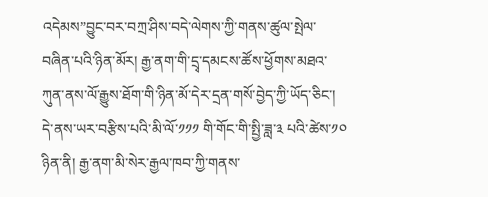འདེམས”བྱུང་བར་བཀྲ་ཤིས་བདེ་ལེགས་ཀྱི་གནས་ཚུལ་སྤེལ་བཞིན་པའི་ཉིན་མོར། རྒྱ་ནག་གི་དྲྭ་དམངས་ཚོས་ཕྱོགས་མཐའ་ཀུན་ནས་ལོ་རྒྱུས་ཐོག་གི་ཉིན་མོ་དེར་དྲན་གསོ་བྱེད་ཀྱི་ཡོད་ཅིང་། དེ་ནས་ཡར་བརྩིས་པའི་མི་ལོ་༡༡༡ གི་གོང་གི་སྤྱི་ཟླ་༣ པའི་ཚེས་༡༠ ཉིན་ནི། རྒྱ་ནག་མི་སེར་རྒྱལ་ཁབ་ཀྱི་གནས་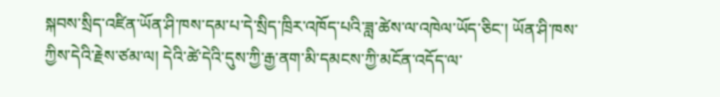སྐབས་སྲིད་འཛིན་ཡོན་ཤི་ཁས་དམ་པ་དེ་སྲིད་ཁྲིར་འཁོད་པའི་ཟླ་ཚེས་ལ་འཁེལ་ཡོད་ཅིང་། ཡོན་ཤི་ཁས་ཀྱིས་དེའི་རྗེས་ཙམ་ལ། དེའི་ཚེ་དེའི་དུས་ཀྱི་རྒྱ་ནག་མི་དམངས་ཀྱི་མངོན་འདོད་ལ་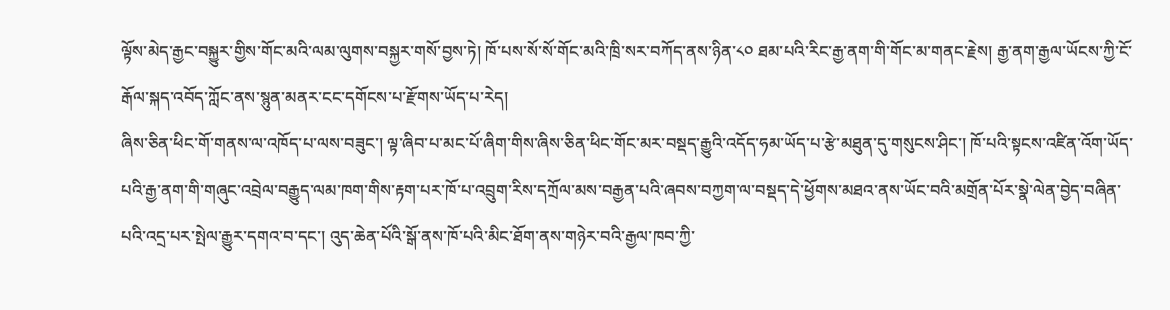ལྟོས་མེད་རྒྱང་བསྐྱུར་གྱིས་གོང་མའི་ལམ་ལུགས་བསྐྱར་གསོ་བྱས་ཏེ། ཁོ་པས་སོ་སོ་གོང་མའི་ཁྲི་སར་བཀོད་ནས་ཉིན་༨༠ ཐམ་པའི་རིང་རྒྱ་ནག་གི་གོང་མ་གནང་རྗེས། རྒྱ་ནག་རྒྱལ་ཡོངས་ཀྱི་ངོ་རྒོལ་སྐད་འབོད་ཀློང་ནས་སྙུན་མནར་ངང་དགོངས་པ་རྫོགས་ཡོད་པ་རེད།
ཞིས་ཅིན་ཕིང་གོ་གནས་ལ་འཁོད་པ་ལས་བཟུང་། ལྟ་ཞིབ་པ་མང་པོ་ཞིག་གིས་ཞིས་ཅིན་ཕིང་གོང་མར་བསྡད་རྒྱུའི་འདོད་ཧམ་ཡོད་པ་རྩེ་མཐུན་དུ་གསུངས་ཤིང་། ཁོ་པའི་སྟངས་འཛིན་འོག་ཡོད་པའི་རྒྱ་ནག་གི་གཞུང་འབྲེལ་བརྒྱུད་ལམ་ཁག་གིས་རྟག་པར་ཁོ་པ་འབྲུག་རིས་དཀྲོལ་མས་བརྒྱན་པའི་ཞབས་བཀྱག་ལ་བསྡད་དེ་ཕྱོགས་མཐའ་ནས་ཡོང་བའི་མགྲོན་པོར་སྣེ་ལེན་བྱེད་བཞིན་པའི་འདྲ་པར་སྤེལ་རྒྱུར་དགའ་བ་དང་། འུད་ཆེན་པོའི་སྒོ་ནས་ཁོ་པའི་མིང་ཐོག་ནས་གཉེར་བའི་རྒྱལ་ཁབ་ཀྱི་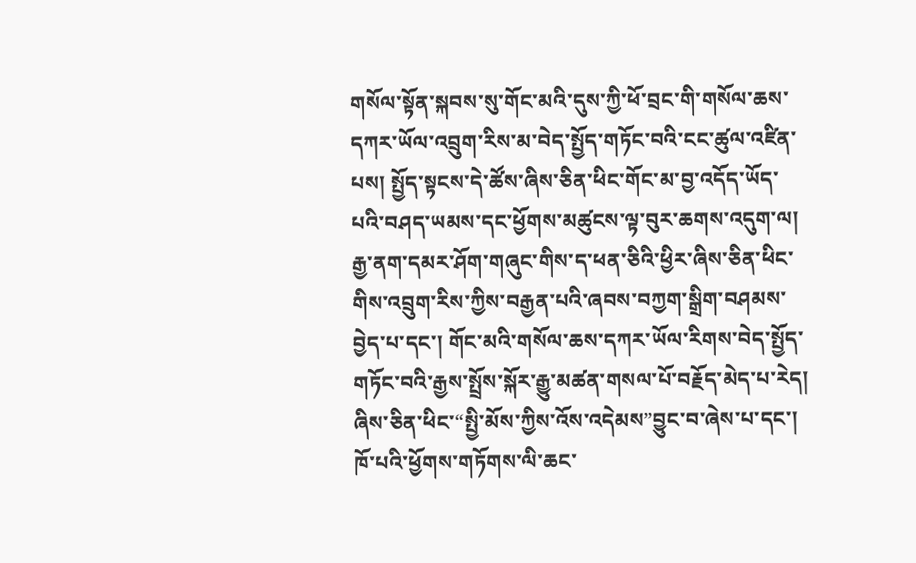གསོལ་སྟོན་སྐབས་སུ་གོང་མའི་དུས་ཀྱི་ཕོ་བྲང་གི་གསོལ་ཆས་དཀར་ཡོལ་འབྲུག་རིས་མ་བེད་སྤྱོད་གཏོང་བའི་ངང་ཚུལ་འཛིན་པས། སྤྱོད་སྟངས་དེ་ཚོས་ཞིས་ཅིན་ཕིང་གོང་མ་བྱ་འདོད་ཡོད་པའི་བཤད་ཡམས་དང་ཕྱོགས་མཚུངས་ལྟ་བུར་ཆགས་འདུག་ལ། རྒྱ་ནག་དམར་ཤོག་གཞུང་གིས་ད་ཕན་ཅིའི་ཕྱིར་ཞིས་ཅིན་ཕིང་གིས་འབྲུག་རིས་ཀྱིས་བརྒྱན་པའི་ཞབས་བཀྱག་སྒྲིག་བཤམས་བྱེད་པ་དང་། གོང་མའི་གསོལ་ཆས་དཀར་ཡོལ་རིགས་བེད་སྤྱོད་གཏོང་བའི་རྒྱས་སྤྲོས་སྐོར་རྒྱུ་མཚན་གསལ་པོ་བརྗོད་མེད་པ་རེད།
ཞིས་ཅིན་ཕིང་“སྤྱི་མོས་ཀྱིས་འོས་འདེམས”བྱུང་བ་ཞེས་པ་དང་། ཁོ་པའི་ཕྱོགས་གཏོགས་ལི་ཆང་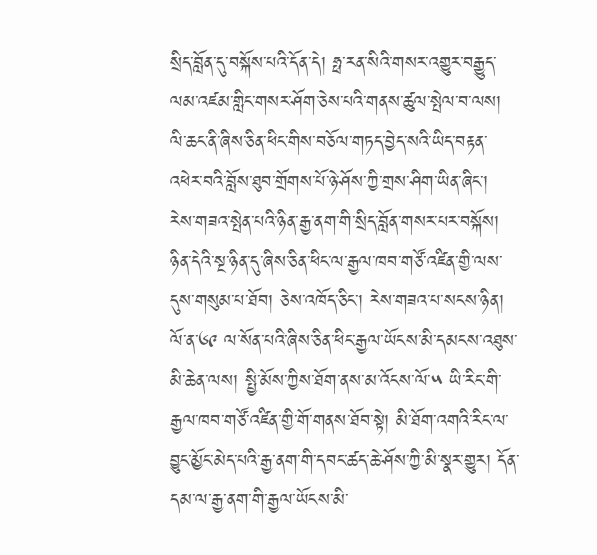སྲིད་བློན་དུ་བསྐོས་པའི་དོན་དེ། ཧྥ་རན་སིའི་གསར་འགྱུར་བརྒྱུད་ལམ་འཛམ་གླིང་གསར་ཤོག་ཅེས་པའི་གནས་ཚུལ་སྤེལ་བ་ལས། ལི་ཆང་ནི་ཞིས་ཅིན་ཕིང་གིས་བཅོལ་གཏད་བྱེད་སའི་ཡིད་བརྟན་འཕེར་བའི་བློས་ཐུབ་གྲོགས་པོ་ཉེ་ཤོས་ཀྱི་གྲས་ཤིག་ཡིན་ཞིང་། རེས་གཟའ་སྤེན་པའི་ཉིན་རྒྱ་ནག་གི་སྲིད་བློན་གསར་པར་བསྐོས། ཉིན་དེའི་སྔ་ཉིན་དུ་ཞིས་ཅིན་ཕིང་ལ་རྒྱལ་ཁབ་གཙོ་འཛིན་གྱི་ལས་དུས་གསུམ་པ་ཐོབ། ཅེས་འཁོད་ཅིང་། རེས་གཟའ་པ་སངས་ཉིན། ལོ་ན་༦༩ ལ་སོན་པའི་ཞིས་ཅིན་ཕིང་རྒྱལ་ཡོངས་མི་དམངས་འཐུས་མི་ཆེན་ལས། སྤྱི་མོས་ཀྱིས་ཐོག་ནས་མ་འོངས་ལོ་༥ ཡི་རིང་གི་རྒྱལ་ཁབ་གཙོ་འཛིན་གྱི་གོ་གནས་ཐོབ་སྟེ། མི་ཐོག་འགའི་རིང་ལ་བྱུང་མྱོང་མེད་པའི་རྒྱ་ནག་གི་དབང་ཚད་ཆེ་ཤོས་ཀྱི་མི་སྣར་གྱུར། དོན་དམ་ལ་རྒྱ་ནག་གི་རྒྱལ་ཡོངས་མི་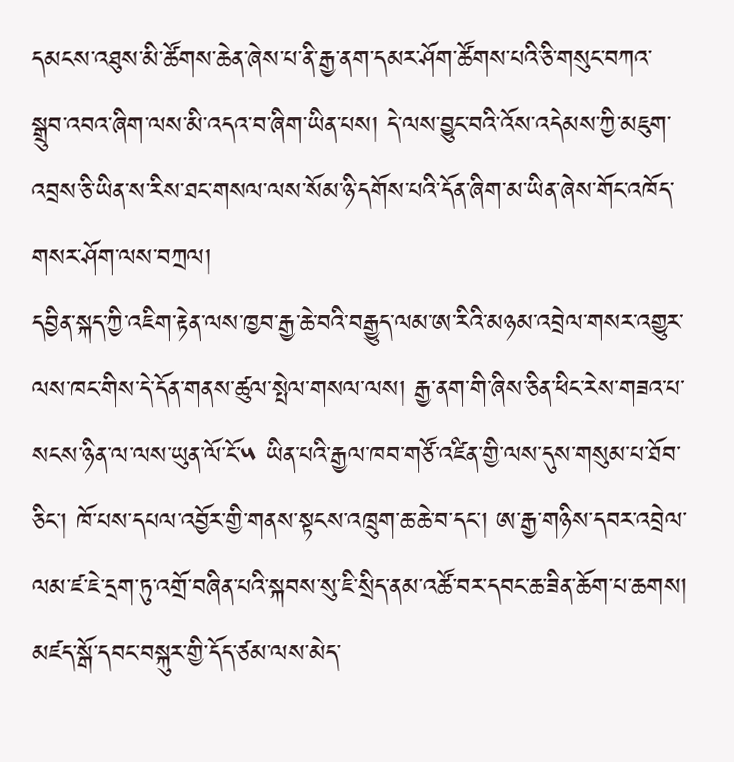དམངས་འཐུས་མི་ཚོགས་ཆེན་ཞེས་པ་ནི་རྒྱ་ནག་དམར་ཤོག་ཚོགས་པའི་ཅི་གསུང་བཀའ་སྒྲུབ་འབའ་ཞིག་ལས་མི་འདའ་བ་ཞིག་ཡིན་པས། དེ་ལས་བྱུང་བའི་འོས་འདེམས་ཀྱི་མཇུག་འབྲས་ཅི་ཡིན་ས་རིས་ཐང་གསལ་ལས་སོམ་ཉི་དགོས་པའི་དོན་ཞིག་མ་ཡིན་ཞེས་གོང་འཁོད་གསར་ཤོག་ལས་བཀྲལ།
དབྱིན་སྐད་ཀྱི་འཇིག་རྟེན་ལས་ཁྱབ་རྒྱ་ཆེ་བའི་བརྒྱུད་ལམ་ཨ་རིའི་མཉམ་འབྲེལ་གསར་འགྱུར་ལས་ཁང་གིས་དེ་དོན་གནས་ཚུལ་སྤེལ་གསལ་ལས། རྒྱ་ནག་གི་ཞིས་ཅིན་ཕིང་རེས་གཟའ་པ་སངས་ཉིན་ལ་ལས་ཡུན་ལོ་ངོ་༥ ཡིན་པའི་རྒྱལ་ཁབ་གཙོ་འཛིན་གྱི་ལས་དུས་གསུམ་པ་ཐོབ་ཅིང་། ཁོ་པས་དཔལ་འབྱོར་གྱི་གནས་སྟངས་འཁྲུག་ཆ་ཆེ་བ་དང་། ཨ་རྒྱ་གཉིས་དབར་འབྲེལ་ལམ་ཛ་ཇེ་དྲག་ཏུ་འགྲོ་བཞིན་པའི་སྐབས་སུ་ཇི་སྲིད་ནམ་འཚོ་བར་དབང་ཆ་ཟིན་ཆོག་པ་ཆགས། མཛད་སྒོ་དབང་བསྐུར་གྱི་དོད་ཙམ་ལས་མེད་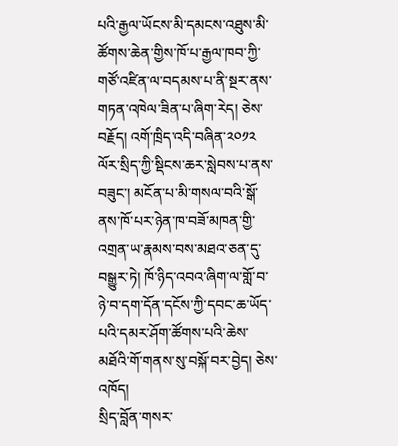པའི་རྒྱལ་ཡོངས་མི་དམངས་འཐུས་མི་ཚོགས་ཆེན་གྱིས་ཁོ་པ་རྒྱལ་ཁབ་ཀྱི་གཙོ་འཛིན་ལ་བདམས་པ་ནི་སྔར་ནས་གཏན་འཁེལ་ཟིན་པ་ཞིག་རེད། ཅེས་བརྗོད། འགོ་ཁྲིད་འདི་བཞིན་༢༠༡༢ ལོར་སྲིད་ཀྱི་སྡིངས་ཆར་སླེབས་པ་ནས་བཟུང་། མངོན་པ་མི་གསལ་བའི་སྒོ་ནས་ཁོ་པར་ཉེན་ཁ་བཟོ་མཁན་གྱི་འགྲན་ཡ་རྣམས་བས་མཐའ་ཅན་དུ་བསྒྱུར་ཏེ། ཁོ་ཉིད་འབའ་ཞིག་ལ་གློ་བ་ཉེ་བ་དག་དོན་དངོས་ཀྱི་དབང་ཆ་ཡོད་པའི་དམར་ཤོག་ཚོགས་པའི་ཆེས་མཐོའི་གོ་གནས་སུ་བསྐོ་བར་བྱེད། ཅེས་འཁོད།
སྲིད་བློན་གསར་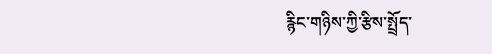རྙིང་གཉིས་ཀྱི་རྩིས་སྤྲོད་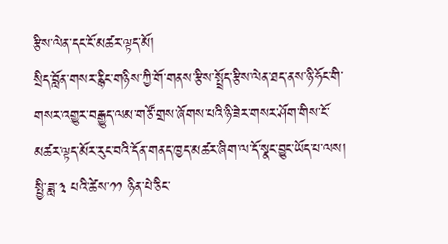རྩིས་ལེན་དང་ངོ་མཚར་ལྟད་མོ།
སྲིད་བློན་གསར་རྙིང་གཉིས་ཀྱི་གོ་གནས་རྩིས་སྤྲོད་རྩིས་ལེན་ཐད་ནས་ཉི་ཧོང་གི་གསར་འགྱུར་བརྒྱུད་ལམ་གཙོ་གྲས་ཞོགས་པའི་ཉི་ཟེར་གསར་ཤོག་གིས་ངོ་མཚར་ལྟད་མོར་རུང་བའི་དོན་གནད་ཁྱད་མཚར་ཞིག་ལ་དོ་སྣང་བྱུང་ཡོད་པ་ལས།
སྤྱི་ཟླ་༣ པའི་ཚེས་༡༡ ཉིན་པེ་ཅིང་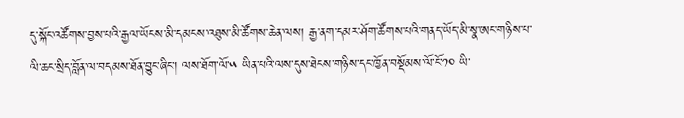དུ་སྐོང་འཚོགས་བྱས་པའི་རྒྱལ་ཡོངས་མི་དམངས་འཐུས་མི་ཚོགས་ཆེན་ལས། རྒྱ་ནག་དམར་ཤོག་ཚོགས་པའི་གནད་ཡོད་མི་སྣ་ཨང་གཉིས་པ་ལི་ཆང་སྲིད་བློན་ལ་བདམས་ཐོན་བྱུང་ཞིང་། ལས་ཐོག་ལོ་༥ ཡིན་པའི་ལས་དུས་ཐེངས་གཉིས་དང་ཁྱོན་བསྡོམས་ལོ་ངོ་༡༠ ཡི་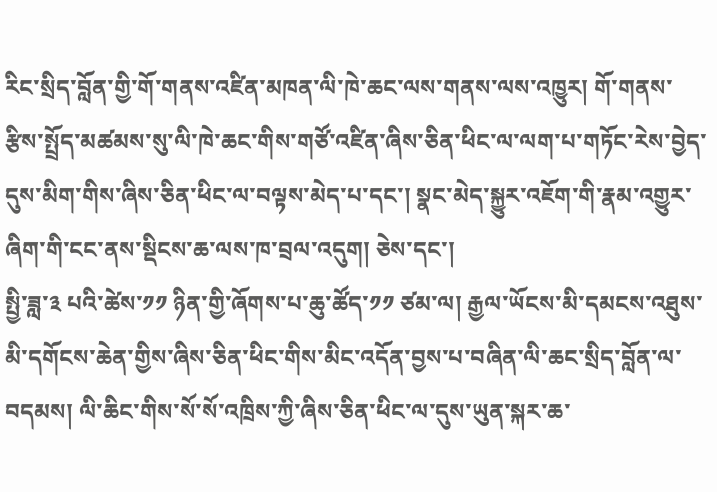རིང་སྲིད་བློན་གྱི་གོ་གནས་འཛིན་མཁན་ལི་ཁེ་ཆང་ལས་གནས་ལས་འཁྱུར། གོ་གནས་རྩིས་སྤྲོད་མཚམས་སུ་ལི་ཁེ་ཆང་གིས་གཙོ་འཛིན་ཞིས་ཅིན་ཕིང་ལ་ལག་པ་གཏོང་རེས་བྱེད་དུས་མིག་གིས་ཞིས་ཅིན་ཕིང་ལ་བལྟས་མེད་པ་དང་། སྣང་མེད་སྐྱུར་འཇོག་གི་རྣམ་འགྱུར་ཞིག་གི་ངང་ནས་སྡིངས་ཆ་ལས་ཁ་བྲལ་འདུག། ཅེས་དང་།
སྤྱི་ཟླ་༣ པའི་ཚེས་༡༡ ཉིན་གྱི་ཞོགས་པ་ཆུ་ཚོད་༡༡ ཙམ་ལ། རྒྱལ་ཡོངས་མི་དམངས་འཐུས་མི་དགོངས་ཆེན་གྱིས་ཞིས་ཅིན་ཕིང་གིས་མིང་འདོན་བྱས་པ་བཞིན་ལི་ཆང་སྲིད་བློན་ལ་བདམས། ལི་ཆིང་གིས་སོ་སོ་འཁྲིས་ཀྱི་ཞིས་ཅིན་ཕིང་ལ་དུས་ཡུན་སྐར་ཆ་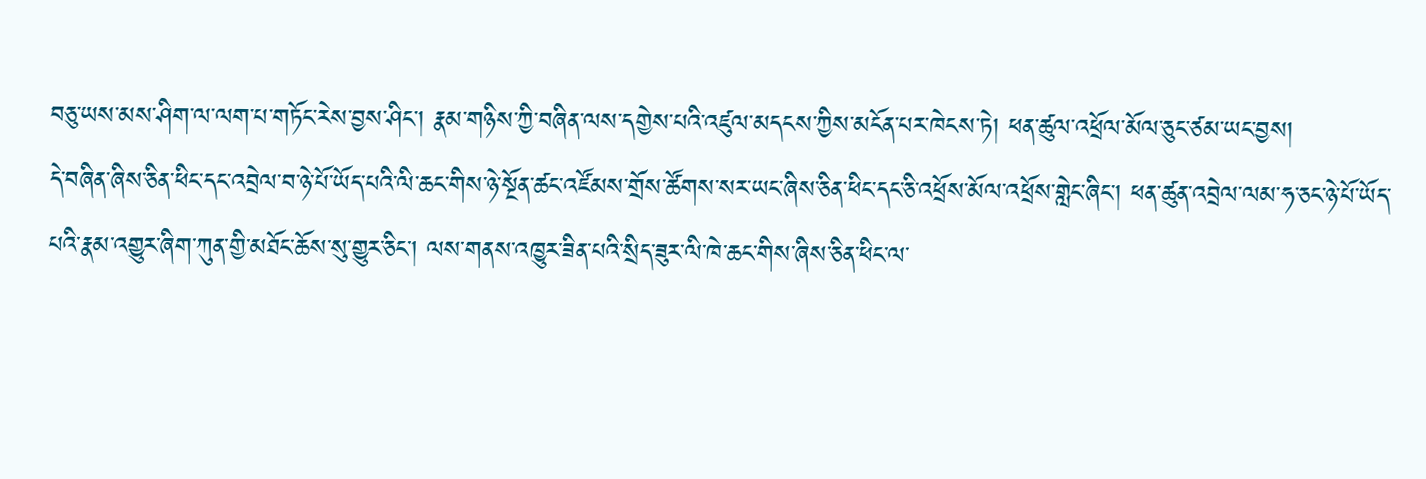བཅུ་ཡས་མས་ཤིག་ལ་ལག་པ་གཏོང་རེས་བྱས་ཤིང་། རྣམ་གཉིས་ཀྱི་བཞིན་ལས་དགྱེས་པའི་འཛུལ་མདངས་ཀྱིས་མངོན་པར་ཁེངས་ཏེ། ཕན་ཚུལ་འཕྲོལ་མོལ་ཅུང་ཙམ་ཡང་བྱས།
དེ་བཞིན་ཞིས་ཅིན་ཕིང་དང་འབྲེལ་བ་ཉེ་པོ་ཡོད་པའི་ལི་ཆང་གིས་ཉེ་སྔོན་ཚང་འཛོམས་གྲོས་ཚོགས་སར་ཡང་ཞིས་ཅིན་ཕིང་དང་ཅི་འཕྲོས་མོལ་འཕྲོས་གླེང་ཞིང་། ཕན་ཚུན་འབྲེལ་ལམ་ཧ་ཅང་ཉེ་པོ་ཡོད་པའི་རྣམ་འགྱུར་ཞིག་ཀུན་གྱི་མཐོང་ཆོས་སུ་གྱུར་ཅིང་། ལས་གནས་འཁྱུར་ཟིན་པའི་སྲིད་ཟུར་ལི་ཁེ་ཆང་གིས་ཞིས་ཅིན་ཕིང་ལ་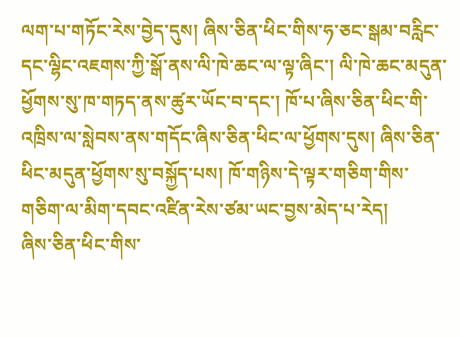ལག་པ་གཏོང་རེས་བྱེད་དུས། ཞིས་ཅིན་ཕིང་གིས་ཧ་ཅང་སྒམ་བརླིང་དང་ལྷིང་འཇགས་ཀྱི་སྒོ་ནས་ལི་ཁེ་ཆང་ལ་ལྟ་ཞིང་། ལི་ཁེ་ཆང་མདུན་ཕྱོགས་སུ་ཁ་གཏད་ནས་ཚུར་ཡོང་བ་དང་། ཁོ་པ་ཞིས་ཅིན་ཕིང་གི་འཁྲིས་ལ་སླེབས་ནས་གདོང་ཞིས་ཅིན་ཕིང་ལ་ཕྱོགས་དུས། ཞིས་ཅིན་ཕིང་མདུན་ཕྱོགས་སུ་བསྐྱོད་པས། ཁོ་གཉིས་དེ་ལྟར་གཅིག་གིས་གཅིག་ལ་མིག་དབང་འཛིན་རེས་ཙམ་ཡང་བྱས་མེད་པ་རེད།
ཞིས་ཅིན་ཕིང་གིས་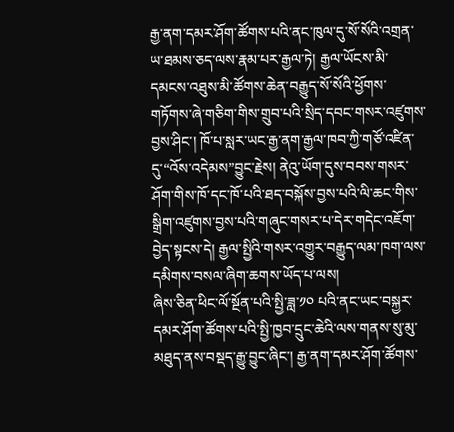རྒྱ་ནག་དམར་ཤོག་ཚོགས་པའི་ནང་ཁུལ་དུ་སོ་སོའི་འགྲན་ཡ་ཐམས་ཅད་ལས་རྣམ་པར་རྒྱལ་ཏེ། རྒྱལ་ཡོངས་མི་དམངས་འཐུས་མི་ཚོགས་ཆེན་བརྒྱུད་སོ་སོའི་ཕྱོགས་གཏོགས་ཞེ་གཅིག་གིས་གྲུབ་པའི་སྲིད་དབང་གསར་འཛུགས་བྱས་ཤིང་། ཁོ་པ་སླར་ཡང་རྒྱ་ནག་རྒྱལ་ཁབ་ཀྱི་གཙོ་འཛིན་དུ་“འོས་འདེམས”བྱུང་རྗེས། ནེའུ་ཡོག་དུས་བབས་གསར་ཤོག་གིས་ཁོ་དང་ཁོ་པའི་ཐད་བསྐོས་བྱས་པའི་ལི་ཆང་གིས་སྒྲིག་འཛུགས་བྱས་པའི་གཞུང་གསར་པ་དེར་གདེང་འཇོག་བྱེད་སྟངས་དེ། རྒྱལ་སྤྱིའི་གསར་འགྱུར་བརྒྱུད་ལམ་ཁག་ལས་དམིགས་བསལ་ཞིག་ཆགས་ཡོད་པ་ལས།
ཞིས་ཅིན་ཕིང་ལོ་སྔོན་པའི་སྤྱི་ཟླ་༡༠ པའི་ནང་ཡང་བསྐྱར་དམར་ཤོག་ཚོགས་པའི་སྤྱི་ཁྱབ་དྲུང་ཆེའི་ལས་གནས་སུ་མུ་མཐུད་ནས་བསྡད་རྒྱུ་བྱུང་ཞིང་། རྒྱ་ནག་དམར་ཤོག་ཚོགས་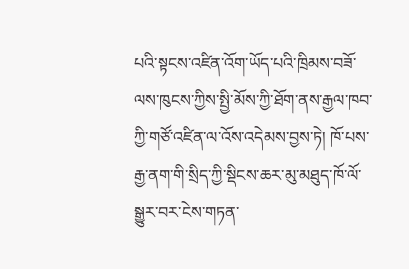པའི་སྟངས་འཛིན་འོག་ཡོད་པའི་ཁྲིམས་བཟོ་ལས་ཁུངས་ཀྱིས་སྤྱི་མོས་ཀྱི་ཐོག་ནས་རྒྱལ་ཁབ་ཀྱི་གཙོ་འཛིན་ལ་འོས་འདེམས་བྱས་ཏེ། ཁོ་པས་རྒྱ་ནག་གི་སྲིད་ཀྱི་སྡིངས་ཆར་མུ་མཐུད་ཁོ་ལོ་སྒྱུར་བར་ངེས་གཏན་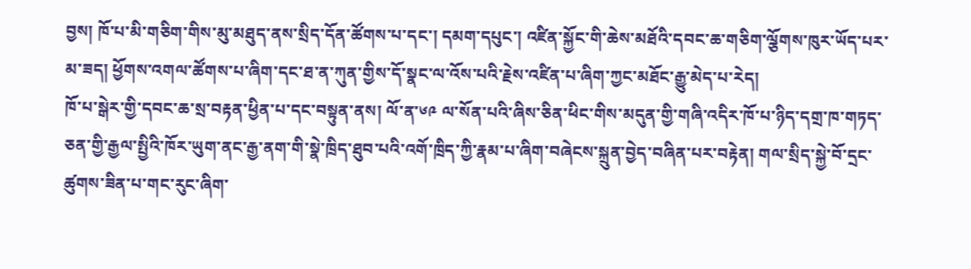བྱས། ཁོ་པ་མི་གཅིག་གིས་མུ་མཐུད་ནས་སྲིད་དོན་ཚོགས་པ་དང་། དམག་དཔུང་། འཛིན་སྐྱོང་གི་ཆེས་མཐོའི་དབང་ཆ་གཅིག་ལྕོགས་ཁུར་ཡོད་པར་མ་ཟད། ཕྱོགས་འགལ་ཚོགས་པ་ཞིག་དང་ཐ་ན་ཀུན་གྱིས་དོ་སྣང་ལ་འོས་པའི་རྗེས་འཛིན་པ་ཞིག་ཀྱང་མཐོང་རྒྱུ་མེད་པ་རེད།
ཁོ་པ་སྒེར་གྱི་དབང་ཆ་སྲ་བརྟན་ཕྱིན་པ་དང་བསྟུན་ནས། ལོ་ན་༦༩ ལ་སོན་པའི་ཞིས་ཅིན་ཕིང་གིས་མདུན་གྱི་གཞི་འདིར་ཁོ་པ་ཉིད་དགྲ་ཁ་གཏད་ཅན་གྱི་རྒྱལ་སྤྱིའི་ཁོར་ཡུག་ནང་རྒྱ་ནག་གི་སྣེ་ཁྲིད་ཐུབ་པའི་འགོ་ཁྲིད་ཀྱི་རྣམ་པ་ཞིག་བཞེངས་སྐྲུན་བྱེད་བཞིན་པར་བརྟེན། གལ་སྲིད་སྐྱེ་བོ་དྲང་ཚུགས་ཟིན་པ་གང་རུང་ཞིག་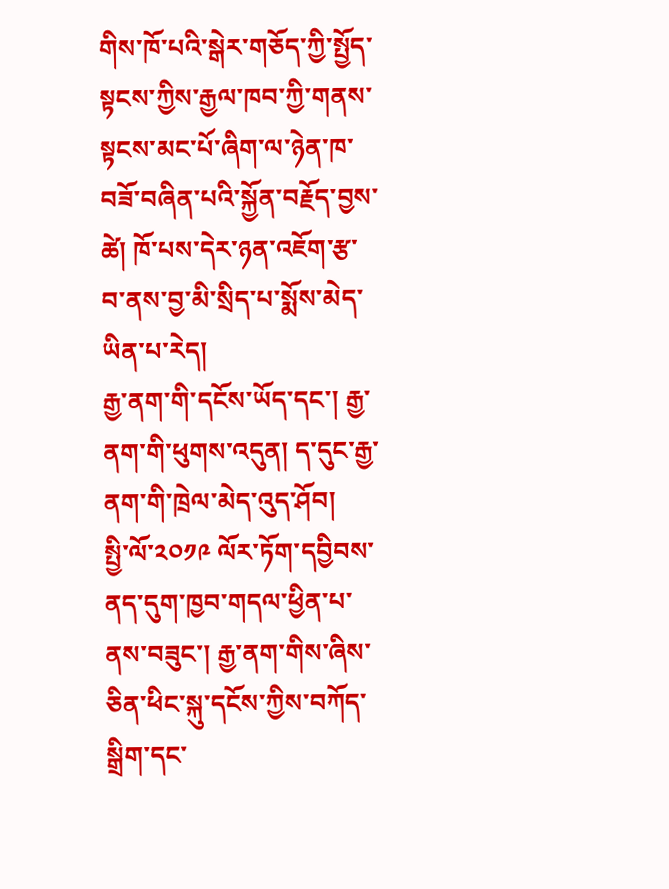གིས་ཁོ་པའི་སྒེར་གཅོད་ཀྱི་སྤྱོད་སྟངས་ཀྱིས་རྒྱལ་ཁབ་ཀྱི་གནས་སྟངས་མང་པོ་ཞིག་ལ་ཉེན་ཁ་བཟོ་བཞིན་པའི་སྐྱོན་བརྗོད་བྱས་ཚེ། ཁོ་པས་དེར་ཉན་འཇོག་རྩ་བ་ནས་བྱ་མི་སྲིད་པ་སྨོས་མེད་ཡིན་པ་རེད།
རྒྱ་ནག་གི་དངོས་ཡོད་དང་། རྒྱ་ནག་གི་ཕུགས་འདུན། ད་དུང་རྒྱ་ནག་གི་ཁྲེལ་མེད་འུད་ཤོབ།
སྤྱི་ལོ་༢༠༡༩ ལོར་ཏོག་དབྱིབས་ནད་དུག་ཁྱབ་གདལ་ཕྱིན་པ་ནས་བཟུང་། རྒྱ་ནག་གིས་ཞིས་ཅིན་ཕིང་སྐུ་དངོས་ཀྱིས་བཀོད་སྒྲིག་དང་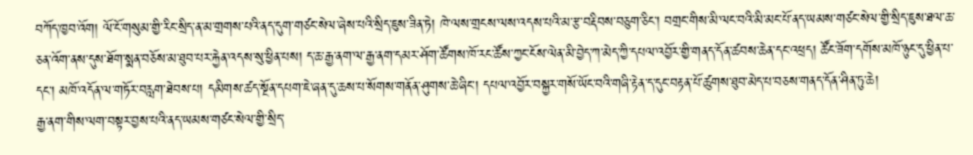བཀོད་ཁྱབ་འོག། ལོ་ངོ་གསུམ་གྱི་རིང་སྲིད་ན་མ་གྲགས་པའི་ནད་དུག་གཙང་སེལ་ཞེས་པའི་སྲིད་ཇུས་ཟིན་ཏེ། ཁེ་ལས་གྲངས་ལས་འདས་པའི་མ་རྩ་བརྡིབས་བཅུག་ཅིང་། བགྲང་གིས་མི་ལང་བའི་མི་མང་པོ་ནད་ཡམས་གཙང་སེལ་གྱི་སྲིད་ཇུས་ཐལ་ཆ་ཅན་འོག་ནས་དུས་ཐོག་སྨན་བཅོས་མ་ཐུབ་པར་རྐྱེན་འདས་སུ་ཕྱིན་པས། ད་ཆ་རྒྱ་ནག་ལ་རྒྱ་ནག་དམར་ཤོག་ཚོགས་ཁོ་རང་ཚོས་ཀྱང་ངོས་ལེན་མི་བྱེད་ཀ་མེད་ཀྱི་དཔལ་འབྱོར་གྱི་གནད་དོན་ཚབས་ཆེན་དང་འཕྲད། ཚོང་ཟོག་དགོས་མཁོ་ཉུང་དུ་ཕྱིན་པ་དང་། མཁོ་འདོན་ལ་གཏོར་བརླག་ཐེབས་པ། དམིགས་ཚད་སྔོན་དཔག་ཇེ་ཞན་དུ་ཆས་པ་སོགས་གནོན་ཤུགས་ཆེ་ཞིང་། དཔལ་འབྱོར་བསྐྱར་གསོ་ཡོང་བའི་གཞི་རྟེན་ད་དུང་བརྟན་པོ་ཚུགས་ཐུབ་མེད་པ་བཅས་གནད་དོན་ཤིན་ཏུ་ཆེ།
རྒྱ་ནག་གིས་ལག་བསྟར་བྱས་པའི་ནད་ཡམས་གཙང་སེལ་གྱི་སྲིད་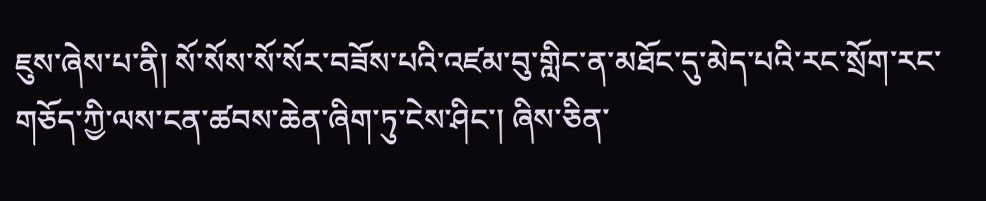ཇུས་ཞེས་པ་ནི། སོ་སོས་སོ་སོར་བཟོས་པའི་འཛམ་བུ་གླིང་ན་མཐོང་དུ་མེད་པའི་རང་སྲོག་རང་གཅོད་ཀྱི་ལས་ངན་ཚབས་ཆེན་ཞིག་ཏུ་ངེས་ཤིང་། ཞིས་ཅིན་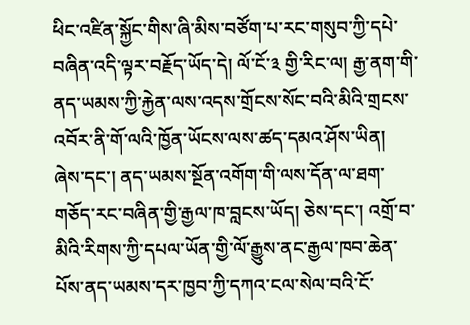ཕིང་འཛིན་སྐྱོང་གིས་ཞི་མིས་བཙོག་པ་རང་གསུབ་ཀྱི་དཔེ་བཞིན་འདི་ལྟར་བརྗོད་ཡོད་དེ། ལོ་ངོ་༣ གྱི་རིང་ལ། རྒྱ་ནག་གི་ནད་ཡམས་ཀྱི་རྐྱེན་ལས་འདས་གྲོངས་སོང་བའི་མིའི་གྲངས་འབོར་ནི་གོ་ལའི་ཁྱོན་ཡོངས་ལས་ཚད་དམའ་ཤོས་ཡིན། ཞེས་དང་། ནད་ཡམས་སྔོན་འགོག་གི་ལས་དོན་ལ་ཐག་གཅོད་རང་བཞིན་གྱི་རྒྱལ་ཁ་བླངས་ཡོད། ཅེས་དང་། འགྲོ་བ་མིའི་རིགས་ཀྱི་དཔལ་ཡོན་གྱི་ལོ་རྒྱུས་ནང་རྒྱལ་ཁབ་ཆེན་པོས་ནད་ཡམས་དར་ཁྱབ་ཀྱི་དཀའ་ངལ་སེལ་བའི་ངོ་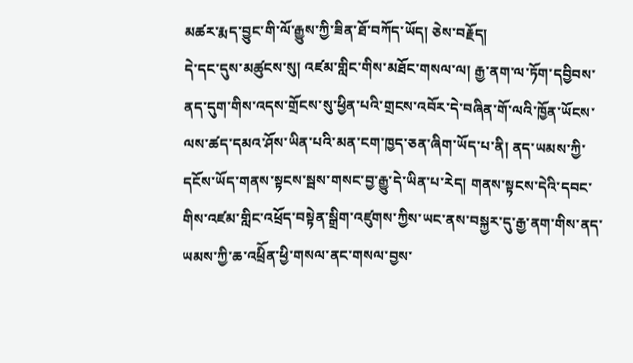མཚར་རྨད་བྱུང་གི་ལོ་རྒྱུས་ཀྱི་ཟིན་ཐོ་བཀོད་ཡོད། ཅེས་བརྗོད།
དེ་དང་དུས་མཚུངས་སུ། འཛམ་གླིང་གིས་མཐོང་གསལ་ལ། རྒྱ་ནག་ལ་ཏོག་དབྱིབས་ནད་དུག་གིས་འདས་གྲོངས་སུ་ཕྱིན་པའི་གྲངས་འབོར་དེ་བཞིན་གོ་ལའི་ཁྱོན་ཡོངས་ལས་ཚད་དམའ་ཤོས་ཡིན་པའི་མན་ངག་ཁྱད་ཅན་ཞིག་ཡོད་པ་ནི། ནད་ཡམས་ཀྱི་དངོས་ཡོད་གནས་སྟངས་སྦས་གསང་བྱ་རྒྱུ་དེ་ཡིན་པ་རེད། གནས་སྟངས་དེའི་དབང་གིས་འཛམ་གླིང་འཕྲོད་བསྟེན་སྒྲིག་འཛུགས་ཀྱིས་ཡང་ནས་བསྐྱར་དུ་རྒྱ་ནག་གིས་ནད་ཡམས་ཀྱི་ཆ་འཕྲིོན་ཕྱི་གསལ་ནང་གསལ་བྱས་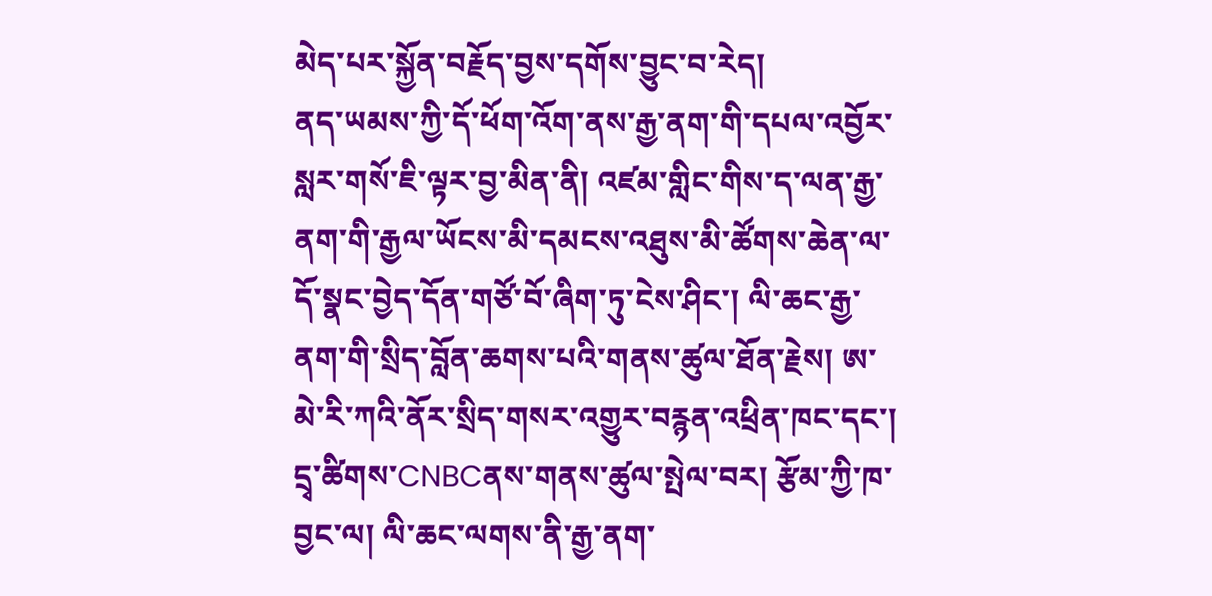མེད་པར་སྐྱོན་བརྗོད་བྱས་དགོས་བྱུང་བ་རེད།
ནད་ཡམས་ཀྱི་དོ་ཕོག་འོག་ནས་རྒྱ་ནག་གི་དཔལ་འབྱོར་སླར་གསོ་ཇི་ལྟར་བྱ་མིན་ནི། འཛམ་གླིང་གིས་ད་ལན་རྒྱ་ནག་གི་རྒྱལ་ཡོངས་མི་དམངས་འཐུས་མི་ཚོགས་ཆེན་ལ་དོ་སྣང་བྱེད་དོན་གཙོ་བོ་ཞིག་ཏུ་ངེས་ཤིང་། ལི་ཆང་རྒྱ་ནག་གི་སྲིད་བློན་ཆགས་པའི་གནས་ཚུལ་ཐོན་རྗེས། ཨ་མེ་རི་ཀའི་ནོར་སྲིད་གསར་འགྱུར་བརྙན་འཕྲིན་ཁང་དང་། དྲྭ་ཚིགས་CNBCནས་གནས་ཚུལ་སྤེལ་བར། རྩོམ་ཀྱི་ཁ་བྱང་ལ། ལི་ཆང་ལགས་ནི་རྒྱ་ནག་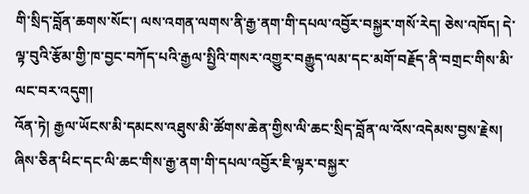གི་སྲིད་བློན་ཆགས་སོང་། ལས་འགན་ལགས་ནི་རྒྱ་ནག་གི་དཔལ་འབྱོར་བསྐྱར་གསོ་རེད། ཅེས་འཁོད། དེ་ལྟ་བུའི་རྩོམ་གྱི་ཁ་བྱང་བཀོད་པའི་རྒྱལ་སྤྱིའི་གསར་འགྱུར་བརྒྱུད་ལམ་དང་མགོ་བརྗོད་ནི་བགྲང་གིས་མི་ལང་བར་འདུག།
འོན་ཏེ། རྒྱལ་ཡོངས་མི་དམངས་འཐུས་མི་ཚོགས་ཆེན་གྱིས་ལི་ཆང་སྲིད་བློན་ལ་འོས་འདེམས་བྱས་རྗེས། ཞིས་ཅིན་ཕིང་དང་ལི་ཆང་གིས་རྒྱ་ནག་གི་དཔལ་འབྱོར་ཇི་ལྟར་བསྐྱར་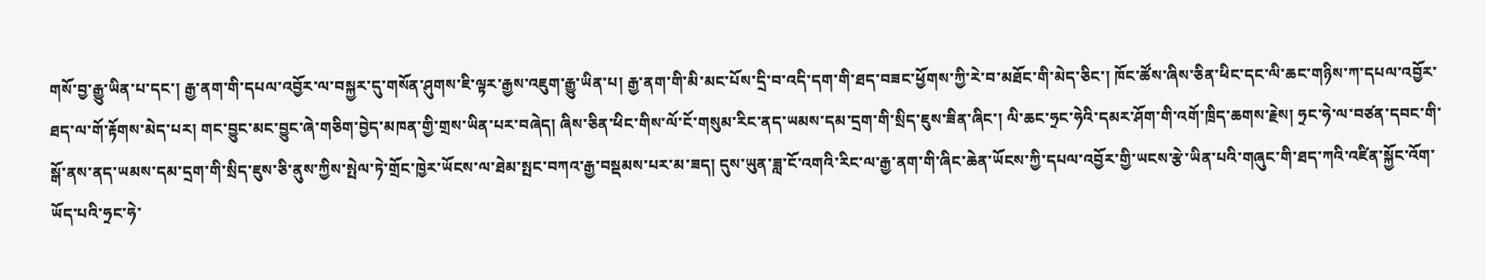གསོ་བྱ་རྒྱུ་ཡིན་པ་དང་། རྒྱ་ནག་གི་དཔལ་འབྱོར་ལ་བསྐྱར་དུ་གསོན་ཤུགས་ཇི་ལྟར་རྒྱས་འཇུག་རྒྱུ་ཡིན་པ། རྒྱ་ནག་གི་མི་མང་པོས་དྲི་བ་འདི་དག་གི་ཐད་བཟང་ཕྱོགས་ཀྱི་རེ་བ་མཐོང་གི་མེད་ཅིང་། ཁོང་ཚོས་ཞིས་ཅིན་ཕིང་དང་ལི་ཆང་གཉིས་ཀ་དཔལ་འབྱོར་ཐད་ལ་གོ་རྟོགས་མེད་པར། གང་བྱུང་མང་བྱུང་ཞེ་གཅིག་བྱེད་མཁན་གྱི་གྲས་ཡིན་པར་བཞེད། ཞིས་ཅིན་ཕིང་གིས་ལོ་ངོ་གསུམ་རིང་ནད་ཡམས་དམ་དྲག་གི་སྲིད་ཇུས་ཟིན་ཞིང་། ལི་ཆང་ཧྲང་ཧེའི་དམར་ཤོག་གི་འགོ་ཁྲིད་ཆགས་རྗེས། ཧྲང་ཧེ་ལ་བཙན་དབང་གི་སྒོ་ནས་ནད་ཡམས་དམ་དྲག་གི་སྲིད་ཇུས་ཅི་ནུས་ཀྱིས་སྤེལ་ཏེ་གྲོང་ཁྱེར་ཡོངས་ལ་ཐེམ་སྤང་བཀའ་རྒྱ་བསྡམས་པར་མ་ཟད། དུས་ཡུན་ཟླ་ངོ་འགའི་རིང་ལ་རྒྱ་ནག་གི་ཞིང་ཆེན་ཡོངས་ཀྱི་དཔལ་འབྱོར་གྱི་ཡངས་རྩེ་ཡིན་པའི་གཞུང་གི་ཐད་ཀའི་འཛིན་སྐྱོང་འོག་ཡོད་པའི་ཧྲང་ཧེ་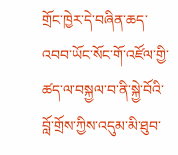གྲོང་ཁྱེར་དེ་བཞིན་ཆད་འབབ་ཡོང་སོང་གོ་འཛོལ་གྱི་ཚད་ལ་བསྐྱལ་བ་ནི་སྐྱེ་བོའི་བློ་གྲོས་ཀྱིས་འདུམ་མི་ཐུབ་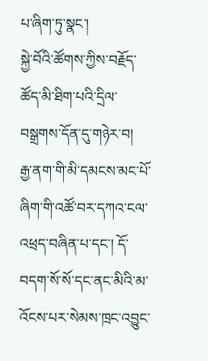པ་ཞིག་ཏུ་སྣང་།
སྐྱེ་བོའི་ཚོགས་ཀྱིས་བརྗོད་ཚོད་མི་ཐིག་པའི་དྲིལ་བསྒྲགས་དོན་དུ་གཉེར་བ།
རྒྱ་ནག་གི་མི་དམངས་མང་པོ་ཞིག་གི་འཚོ་བར་དཀའ་ངལ་འཕྲད་བཞིན་པ་དང་། དོ་བདག་སོ་སོ་དང་ནང་མིའི་མ་འོངས་པར་སེམས་ཁྲང་འབྱུང་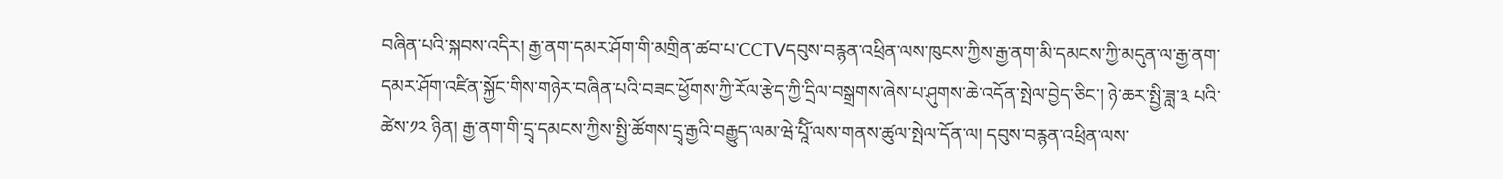བཞིན་པའི་སྐབས་འདིར། རྒྱ་ནག་དམར་ཤོག་གི་མགྲིན་ཚབ་པ་CCTVདབུས་བརྙན་འཕྲིན་ལས་ཁུངས་ཀྱིས་རྒྱ་ནག་མི་དམངས་ཀྱི་མདུན་ལ་རྒྱ་ནག་དམར་ཤོག་འཛིན་སྐྱོང་གིས་གཉེར་བཞིན་པའི་བཟང་ཕྱོགས་ཀྱི་རོལ་རྩེད་ཀྱི་དྲིལ་བསྒྲགས་ཞེས་པ་ཤུགས་ཆེ་འདོན་སྤེལ་བྱེད་ཅིང་། ཉེ་ཆར་སྤྱི་ཟླ་༣ པའི་ཚེས་༡༢ ཉིན། རྒྱ་ནག་གི་དྲྭ་དམངས་ཀྱིས་སྤྱི་ཚོགས་དྲྭ་རྒྱའི་བརྒྱུད་ལམ་ཝེ་པཱོི་ལས་གནས་ཚུལ་སྤེལ་དོན་ལ། དབུས་བརྙན་འཕྲིན་ལས་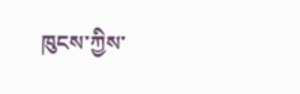ཁུངས་ཀྱིས་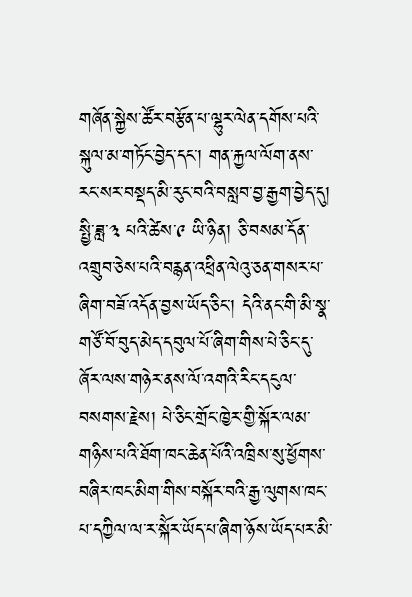གཞོན་སྐྱེས་ཚོར་བརྩོན་པ་ལྷུར་ལེན་དགོས་པའི་སྐུལ་མ་གཏོང་བྱེད་དང་། གན་རྐྱལ་ལོག་ནས་རང་སར་བསྡད་མི་རུང་བའི་བསླབ་བྱ་རྒྱག་བྱེད་དུ། སྤྱི་ཟླ་༣ པའི་ཚེས་༩ ཡི་ཉིན། ཅི་བསམ་དོན་འགྲུབ་ཅེས་པའི་བརྙན་འཕྲིན་ལེའུ་ཅན་གསར་པ་ཞིག་བཟོ་འདོན་བྱས་ཡོད་ཅིང་། དེའི་ནང་གི་མི་སྣ་གཙོ་བོ་བུད་མེད་དབུལ་པོ་ཞིག་གིས་པེ་ཅིང་དུ་ཞོར་ལས་གཉེར་ནས་ལོ་འགའི་རིང་དངུལ་བསགས་རྗེས། པེ་ཅིང་གྲོང་ཁྱེར་གྱི་སྐོར་ལམ་གཉིས་པའི་ཐོག་ཁང་ཆེན་པོའི་འཁྲིས་སུ་ཕྱོགས་བཞིར་ཁང་མིག་གིས་བསྐོར་བའི་རྒྱ་ལུགས་ཁང་པ་དཀྱིལ་ལ་ར་སྐོེར་ཡོད་པ་ཞིག་ཉོས་ཡོད་པར་མི་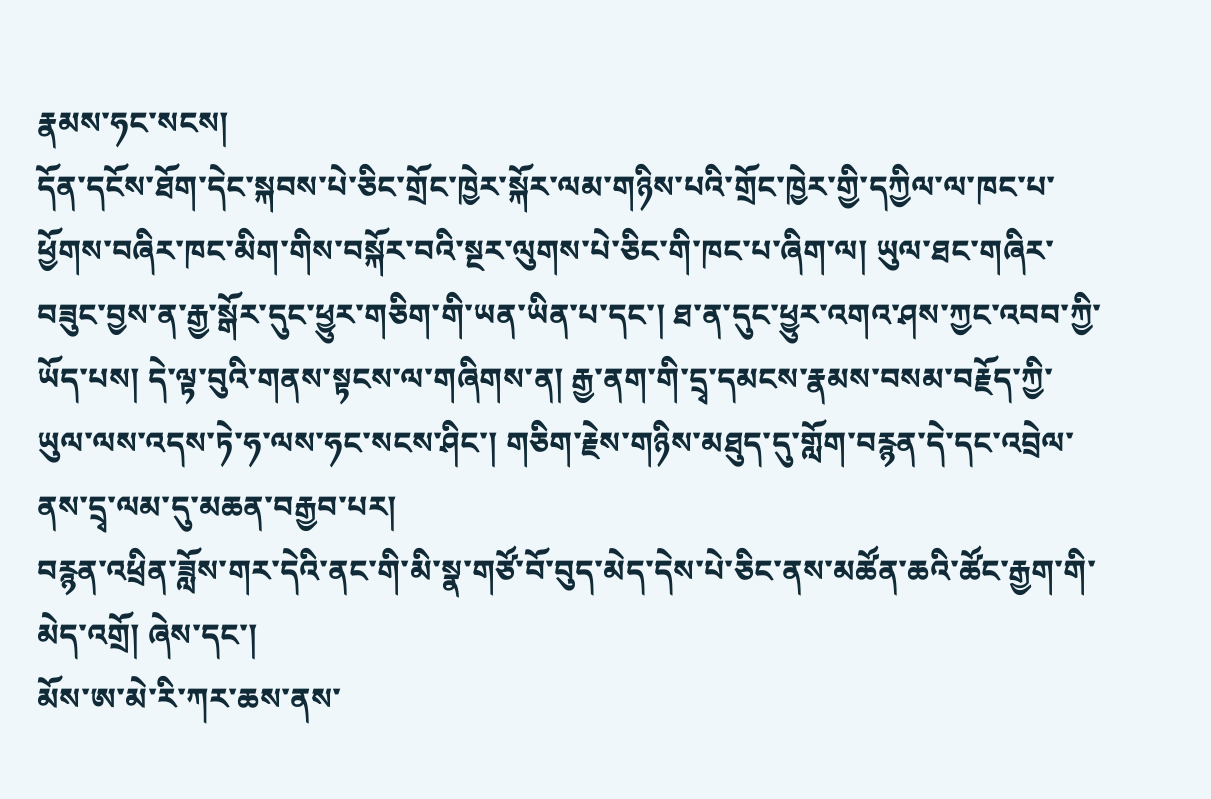རྣམས་ཧང་སངས།
དོན་དངོས་ཐོག་དེང་སྐབས་པེ་ཅིང་གྲོང་ཁྱེར་སྐོར་ལམ་གཉིས་པའི་གྲོང་ཁྱེར་གྱི་དཀྱིལ་ལ་ཁང་པ་ཕྱོགས་བཞིར་ཁང་མིག་གིས་བསྐོར་བའི་སྔར་ལུགས་པེ་ཅིང་གི་ཁང་པ་ཞིག་ལ། ཡུལ་ཐང་གཞིར་བཟུང་བྱས་ན་རྒྱ་སྒོར་དུང་ཕྱུར་གཅིག་གི་ཡན་ཡིན་པ་དང་། ཐ་ན་དུང་ཕྱུར་འགའ་ཤས་ཀྱང་འབབ་ཀྱི་ཡོད་པས། དེ་ལྟ་བུའི་གནས་སྟངས་ལ་གཞིགས་ན། རྒྱ་ནག་གི་དྲྭ་དམངས་རྣམས་བསམ་བརྗོད་ཀྱི་ཡུལ་ལས་འདས་ཏེ་ཧ་ལས་ཧང་སངས་ཤིང་། གཅིག་རྗེས་གཉིས་མཐུད་དུ་གློག་བརྙན་དེ་དང་འབྲེལ་ནས་དྲྭ་ལམ་དུ་མཆན་བརྒྱབ་པར།
བརྙན་འཕྲིན་ཟློས་གར་དེའི་ནང་གི་མི་སྣ་གཙོ་བོ་བུད་མེད་དེས་པེ་ཅིང་ནས་མཚོན་ཆའི་ཚོང་རྒྱག་གི་མེད་འགྲོ། ཞེས་དང་།
མོས་ཨ་མེ་རི་ཀར་ཆས་ནས་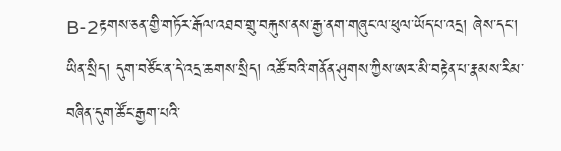B-2རྟགས་ཅན་གྱི་གཏོར་རྒོལ་འཐབ་གྲུ་བརྐུས་ནས་རྒྱ་ནག་གཞུང་ལ་ཕུལ་ཡོད་པ་འདྲ། ཞེས་དང་།
ཡིན་སྲིད། དུག་བཙོང་ན་དེ་འདྲ་ཆགས་སྲིད། འཚོ་བའི་གནོན་ཤུགས་ཀྱིས་ཨར་མི་བརྟེན་པ་རྣམས་རིམ་བཞིན་དུག་ཚོང་རྒྱག་པའི་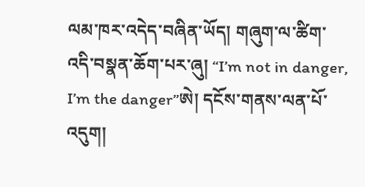ལམ་ཁར་འདེད་བཞིན་ཡོད། གཞུག་ལ་ཚིག་འདི་བསྣན་ཆོག་པར་ཞུ། “I’m not in danger, I’m the danger”ཨེ། དངོས་གནས་ལན་པོ་འདུག།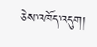ཅེས་འཁོད་འདུག།